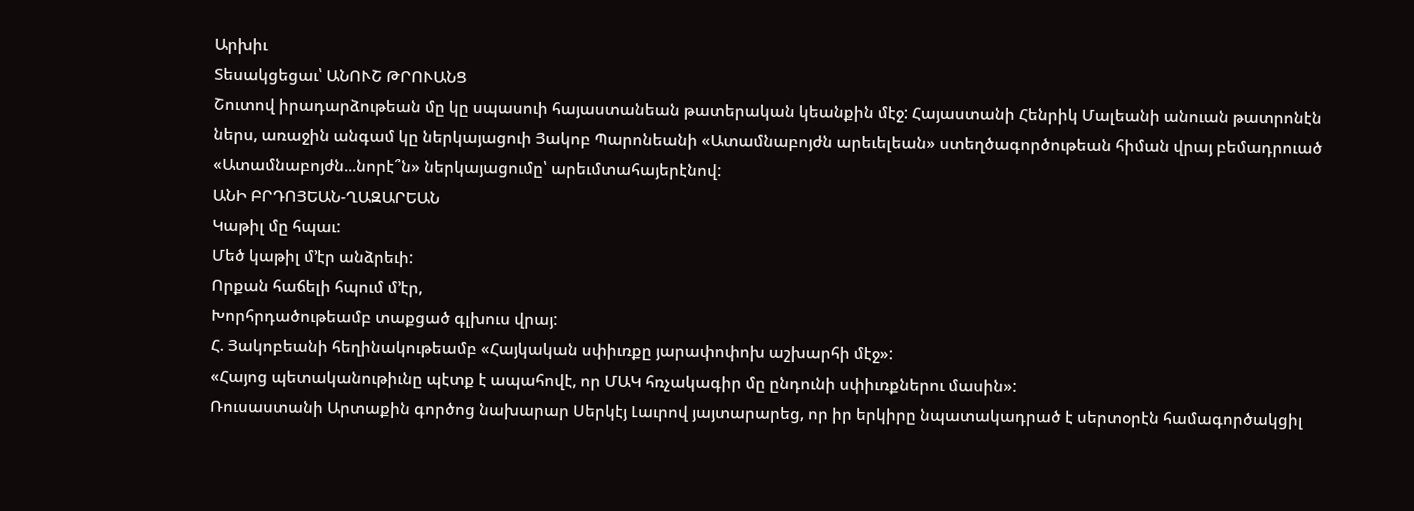Արխիւ
Տեսակցեցաւ՝ ԱՆՈՒՇ ԹՐՈՒԱՆՑ
Շուտով իրադարձութեան մը կը սպասուի հայաստանեան թատերական կեանքին մէջ: Հայաստանի Հենրիկ Մալեանի անուան թատրոնէն ներս, առաջին անգամ կը ներկայացուի Յակոբ Պարոնեանի «Ատամնաբոյժն արեւելեան» ստեղծագործութեան հիման վրայ բեմադրուած «Ատամնաբոյժն...նորէ՞ն» ներկայացումը՝ արեւմտահայերէնով:
ԱՆԻ ԲՐԴՈՅԵԱՆ-ՂԱԶԱՐԵԱՆ
Կաթիլ մը հպաւ:
Մեծ կաթիլ մ՚էր անձրեւի:
Որքան հաճելի հպում մ՚էր,
Խորհրդածութեամբ տաքցած գլխուս վրայ:
Հ. Յակոբեանի հեղինակութեամբ «Հայկական սփիւռքը յարափոփոխ աշխարհի մէջ»:
«Հայոց պետականութիւնը պէտք է ապահովէ, որ ՄԱԿ հռչակագիր մը ընդունի սփիւռքներու մասին»:
Ռուսաստանի Արտաքին գործոց նախարար Սերկէյ Լաւրով յայտարարեց, որ իր երկիրը նպատակադրած է սերտօրէն համագործակցիլ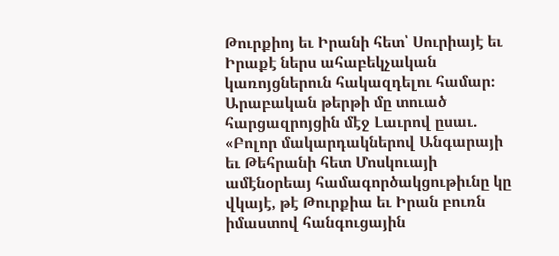Թուրքիոյ եւ Իրանի հետ՝ Սուրիայէ եւ Իրաքէ ներս ահաբեկչական կառոյցներուն հակազդելու համար։ Արաբական թերթի մը տուած հարցազրոյցին մէջ Լաւրով ըսաւ. «Բոլոր մակարդակներով Անգարայի եւ Թեհրանի հետ Մոսկուայի ամէնօրեայ համագործակցութիւնը կը վկայէ, թէ Թուրքիա եւ Իրան բուռն իմաստով հանգուցային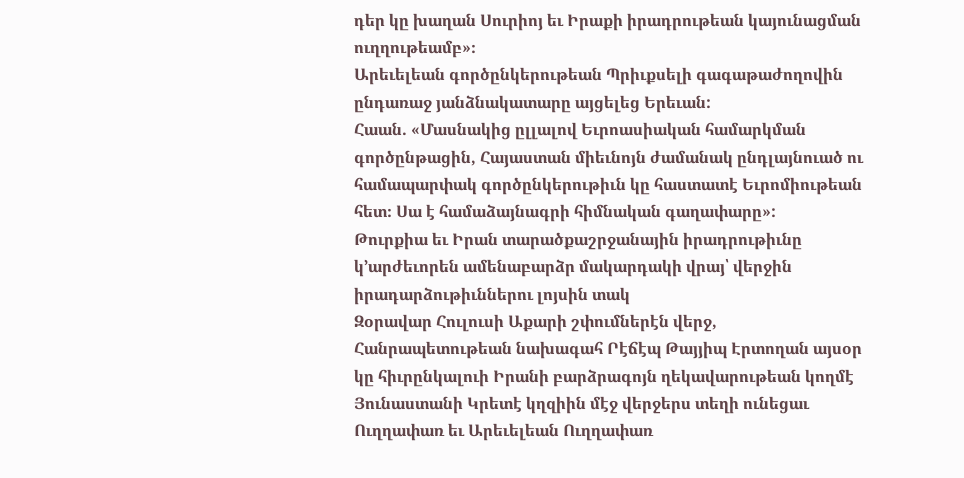դեր կը խաղան Սուրիոյ եւ Իրաքի իրադրութեան կայունացման ուղղութեամբ»։
Արեւելեան գործընկերութեան Պրիւքսելի գագաթաժողովին ընդառաջ յանձնակատարը այցելեց Երեւան:
Հաան. «Մասնակից ըլլալով Եւրոասիական համարկման գործընթացին, Հայաստան միեւնոյն ժամանակ ընդլայնուած ու համապարփակ գործընկերութիւն կը հաստատէ Եւրոմիութեան հետ։ Սա է համաձայնագրի հիմնական գաղափարը»:
Թուրքիա եւ Իրան տարածքաշրջանային իրադրութիւնը կ՚արժեւորեն ամենաբարձր մակարդակի վրայ՝ վերջին իրադարձութիւններու լոյսին տակ
Զօրավար Հուլուսի Աքարի շփումներէն վերջ, Հանրապետութեան նախագահ Րէճէպ Թայյիպ Էրտողան այսօր կը հիւրընկալուի Իրանի բարձրագոյն ղեկավարութեան կողմէ
Յունաստանի Կրետէ կղզիին մէջ վերջերս տեղի ունեցաւ Ուղղափառ եւ Արեւելեան Ուղղափառ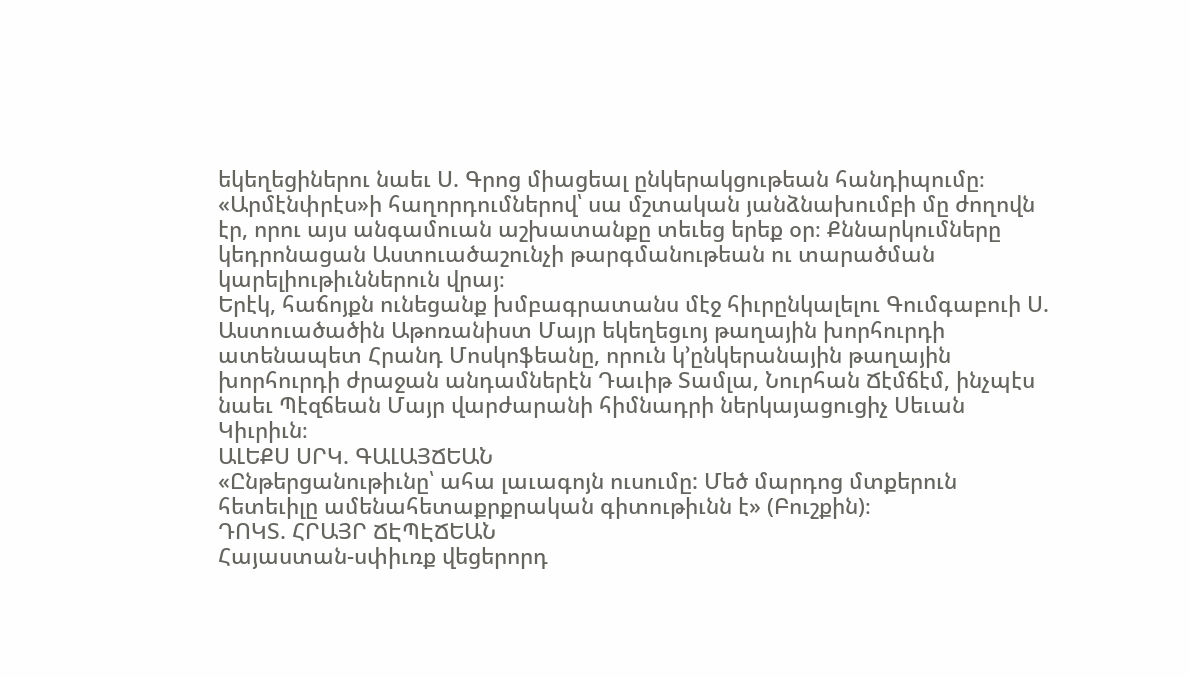եկեղեցիներու նաեւ Ս. Գրոց միացեալ ընկերակցութեան հանդիպումը։ «Արմէնփրէս»ի հաղորդումներով՝ սա մշտական յանձնախումբի մը ժողովն էր, որու այս անգամուան աշխատանքը տեւեց երեք օր։ Քննարկումները կեդրոնացան Աստուածաշունչի թարգմանութեան ու տարածման կարելիութիւններուն վրայ։
Երէկ, հաճոյքն ունեցանք խմբագրատանս մէջ հիւրընկալելու Գումգաբուի Ս. Աստուածածին Աթոռանիստ Մայր եկեղեցւոյ թաղային խորհուրդի ատենապետ Հրանդ Մոսկոֆեանը, որուն կ՚ընկերանային թաղային խորհուրդի ժրաջան անդամներէն Դաւիթ Տամլա, Նուրհան Ճէմճէմ, ինչպէս նաեւ Պէզճեան Մայր վարժարանի հիմնադրի ներկայացուցիչ Սեւան Կիւրիւն։
ԱԼԵՔՍ ՍՐԿ. ԳԱԼԱՅՃԵԱՆ
«Ընթերցանութիւնը՝ ահա լաւագոյն ուսումը: Մեծ մարդոց մտքերուն հետեւիլը ամենահետաքրքրական գիտութիւնն է» (Բուշքին)։
ԴՈԿՏ. ՀՐԱՅՐ ՃԷՊԷՃԵԱՆ
Հայաստան-սփիւռք վեցերորդ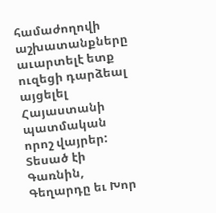համաժողովի աշխատանքները աւարտելէ ետք ուզեցի դարձեալ այցելել Հայաստանի պատմական որոշ վայրեր: Տեսած էի Գառնին, Գեղարդը եւ Խոր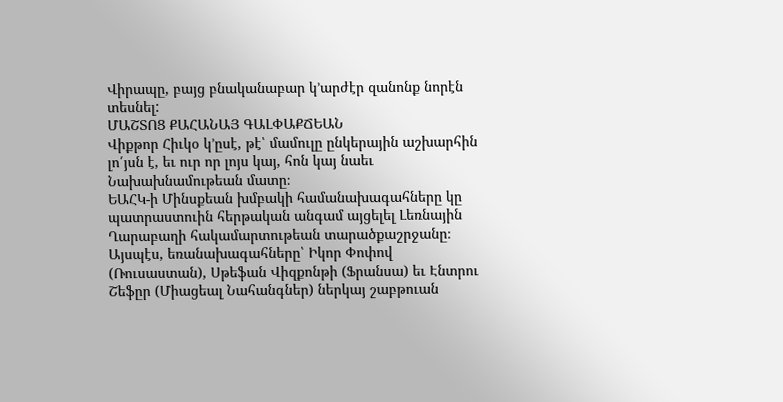Վիրապը, բայց բնականաբար կ՚արժէր զանոնք նորէն տեսնել:
ՄԱՇՏՈՑ ՔԱՀԱՆԱՅ ԳԱԼՓԱՔՃԵԱՆ
Վիքթոր Հիւկօ կ՚ըսէ, թէ՝ մամուլը ընկերային աշխարհին լո՛յսն է, եւ ուր որ լոյս կայ, հոն կայ նաեւ Նախախնամութեան մատը։
ԵԱՀԿ-ի Մինսքեան խմբակի համանախագահները կը պատրաստուին հերթական անգամ այցելել Լեռնային Ղարաբաղի հակամարտութեան տարածքաշրջանը։ Այսպէս, եռանախագահները՝ Իկոր Փոփով (Ռուսաստան), Սթեֆան Վիզքոնթի (Ֆրանսա) եւ Էնտրու Շեֆըր (Միացեալ Նահանգներ) ներկայ շաբթուան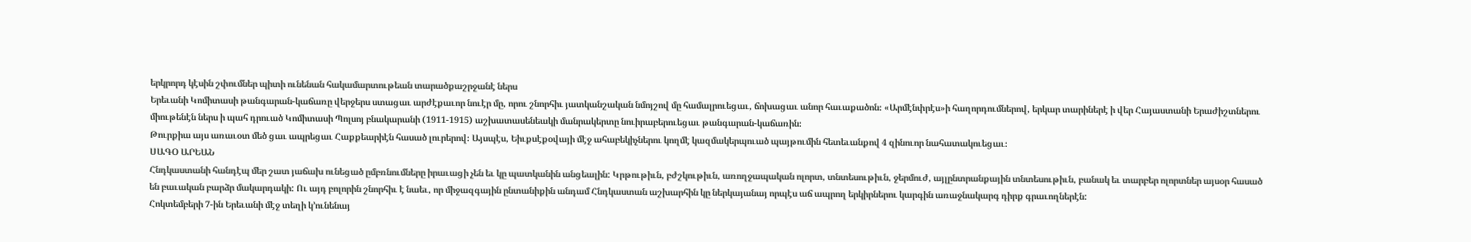երկրորդ կէսին շփումներ պիտի ունենան հակամարտութեան տարածքաշրջանէ ներս
Երեւանի Կոմիտասի թանգարան-կաճառը վերջերս ստացաւ արժէքաւոր նուէր մը, որու շնորհիւ յատկանշական նմոյշով մը համալրուեցաւ, ճոխացաւ անոր հաւաքածոն։ «Արմէնփրէս»ի հաղորդումներով, երկար տարիներէ ի վեր Հայաստանի Երաժիշտներու միութենէն ներս ի պահ դրուած Կոմիտասի Պոլսոյ բնակարանի (1911-1915) աշխատասենեակի մանրակերտը նուիրաբերուեցաւ թանգարան-կաճառին։
Թուրքիա այս առաւօտ մեծ ցաւ ապրեցաւ Հաքքեարիէն հասած լուրերով։ Այսպէս, Եիւքսէքօվայի մէջ ահաբեկիչներու կողմէ կազմակերպուած պայթումին հետեւանքով 4 զինուոր նահատակուեցաւ։
ՍԱԳՕ ԱՐԵԱՆ
Հնդկաստանի հանդէպ մեր շատ յաճախ ունեցած ըմբռնումները իրաւացի չեն եւ կը պատկանին անցեալին: Կրթութիւն, բժշկութիւն, առողջապական ոլորտ, տնտեսութիւն, ջերմուժ, այլընտրանքային տնտեսութիւն, բանակ եւ տարբեր ոլորտներ այսօր հասած են բաւական բարձր մակարդակի: Ու այդ բոլորին շնորհիւ է նաեւ, որ միջազգային ընտանիքին անդամ Հնդկաստան աշխարհին կը ներկայանայ որպէս աճ ապրող երկիրներու կարգին առաջնակարգ դիրք գրաւողներէն:
Հոկտեմբերի 7-ին Երեւանի մէջ տեղի կ՚ունենայ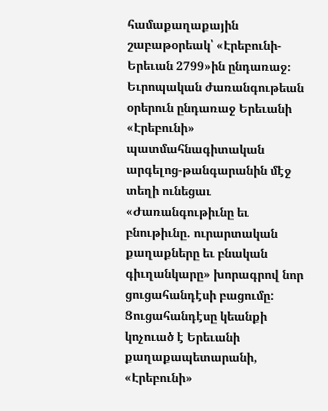համաքաղաքային շաբաթօրեակ՝ «Էրեբունի-Երեւան 2799»ին ընդառաջ։
Եւրոպական ժառանգութեան օրերուն ընդառաջ Երեւանի «Էրեբունի» պատմահնագիտական արգելոց-թանգարանին մէջ տեղի ունեցաւ «Ժառանգութիւնը եւ բնութիւնը. ուրարտական քաղաքները եւ բնական գիւղանկարը» խորագրով նոր ցուցահանդէսի բացումը: Ցուցահանդէսը կեանքի կոչուած է Երեւանի քաղաքապետարանի, «Էրեբունի»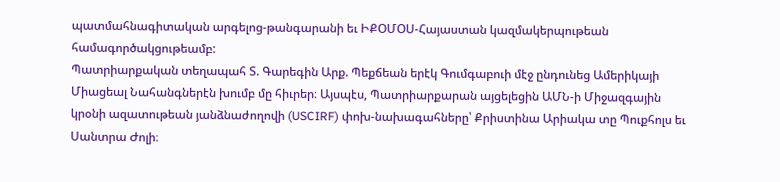պատմահնագիտական արգելոց-թանգարանի եւ ԻՔՕՄՕՍ-Հայաստան կազմակերպութեան համագործակցութեամբ:
Պատրիարքական տեղապահ Տ. Գարեգին Արք. Պեքճեան երէկ Գումգաբուի մէջ ընդունեց Ամերիկայի Միացեալ Նահանգներէն խումբ մը հիւրեր։ Այսպէս, Պատրիարքարան այցելեցին ԱՄՆ-ի Միջազգային կրօնի ազատութեան յանձնաժողովի (USCIRF) փոխ-նախագահները՝ Քրիստինա Արիակա տը Պուքհոլս եւ Սանտրա Ժոլի։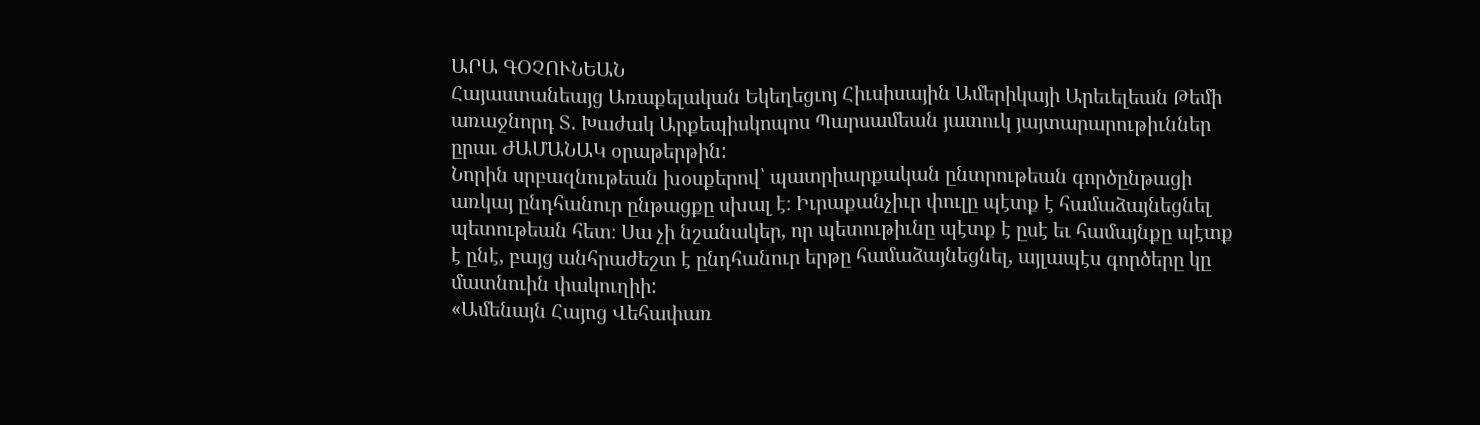ԱՐԱ ԳՕՉՈՒՆԵԱՆ
Հայաստանեայց Առաքելական Եկեղեցւոյ Հիւսիսային Ամերիկայի Արեւելեան Թեմի առաջնորդ Տ. Խաժակ Արքեպիսկոպոս Պարսամեան յատուկ յայտարարութիւններ ըրաւ ԺԱՄԱՆԱԿ օրաթերթին:
Նորին սրբազնութեան խօսքերով՝ պատրիարքական ընտրութեան գործընթացի առկայ ընդհանուր ընթացքը սխալ է։ Իւրաքանչիւր փուլը պէտք է համաձայնեցնել պետութեան հետ։ Սա չի նշանակեր, որ պետութիւնը պէտք է ըսէ եւ համայնքը պէտք է ընէ, բայց անհրաժեշտ է ընդհանուր երթը համաձայնեցնել, այլապէս գործերը կը մատնուին փակուղիի:
«Ամենայն Հայոց Վեհափառ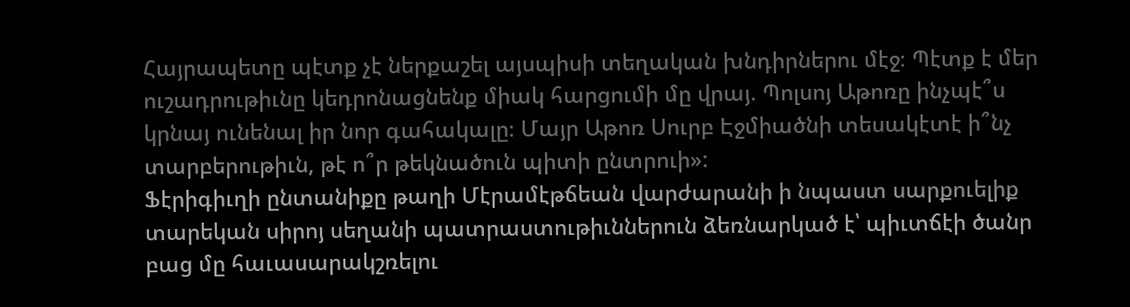Հայրապետը պէտք չէ ներքաշել այսպիսի տեղական խնդիրներու մէջ։ Պէտք է մեր ուշադրութիւնը կեդրոնացնենք միակ հարցումի մը վրայ. Պոլսոյ Աթոռը ինչպէ՞ս կրնայ ունենալ իր նոր գահակալը։ Մայր Աթոռ Սուրբ Էջմիածնի տեսակէտէ ի՞նչ տարբերութիւն, թէ ո՞ր թեկնածուն պիտի ընտրուի»:
Ֆէրիգիւղի ընտանիքը թաղի Մէրամէթճեան վարժարանի ի նպաստ սարքուելիք տարեկան սիրոյ սեղանի պատրաստութիւններուն ձեռնարկած է՝ պիւտճէի ծանր բաց մը հաւասարակշռելու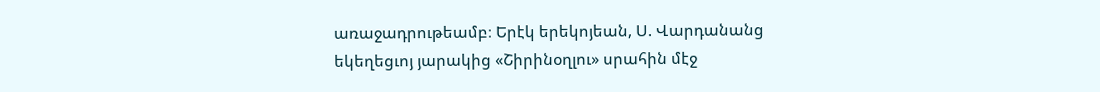առաջադրութեամբ։ Երէկ երեկոյեան, Ս. Վարդանանց եկեղեցւոյ յարակից «Շիրինօղլու» սրահին մէջ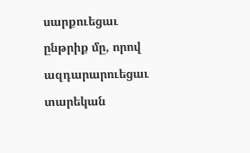սարքուեցաւ ընթրիք մը, որով ազդարարուեցաւ տարեկան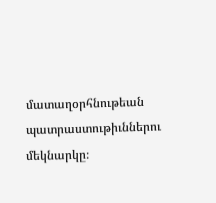մատաղօրհնութեան պատրաստութիւններու մեկնարկը։